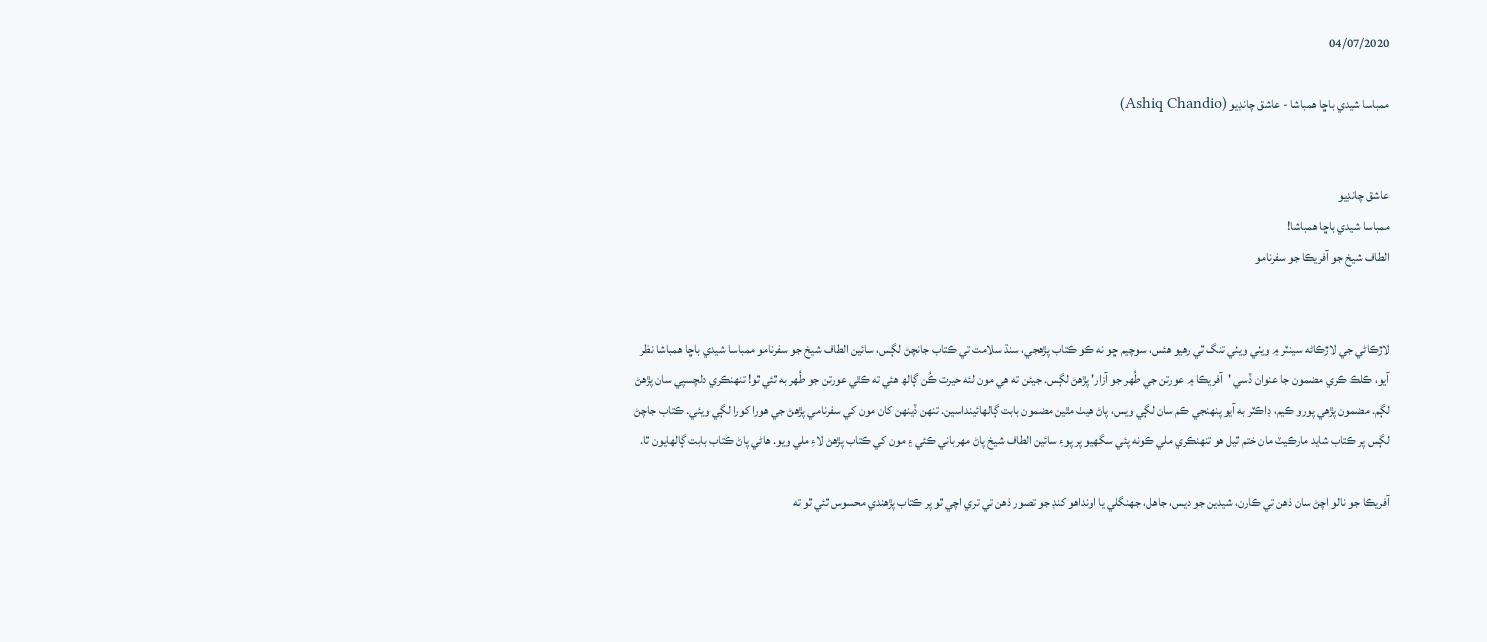04/07/2020

ممباسا شيدي باڇا ھمباشا - عاشق چانڊيو (Ashiq Chandio)


عاشق چانڊيو
ممباسا شيدي باڇا ھمباشا!
الطاف شيخ جو آفريڪا جو سفرنامو


لاڙڪاڻي جي لاڙڪاڻه سينٽر ۾ ويٺي ويٺي تنگ ٿي رھيو ھئس، سوچيم ڇو نه ڪو ڪتاب پڙھجي، سنڌ سلامت تي ڪتاب جانچڻ لڳس، سائين الطاف شيخ جو سفرنامو ممباسا شيدي باڇا ھمباشا نظر آيو، ڪلڪ ڪري مضمون جا عنوان ڏسي 'آفريڪا ۾ عورتن جي طُھر جو آزار' پڙھڻ لڳس. جيئن ته ھي مون لئه حيرت ڪُن ڳالھ ھئي ته ڪٿي عورتن جو طُھر به ٿئي ٿو! تنھنڪري دلچسپي سان پڙھڻ لڳم. مضمون پڙھي پورو ڪيم، ڊاڪٽر به آيو پنھنجي ڪم سان لڳي ويس، پاڻ ھيٺ مٿين مضمون بابت ڳالھائينداسين. تنھن ڏينهن کان مون کي سفرنامي پڙهڻ جي ھورا کورا لڳي ويئي. ڪتاب جاچڻ لڳس پر ڪتاب شايد مارڪيٽ مان ختم ٿيل ھو تنھنڪري ملي ڪونه پئي سگهيو پر پوءِ سائين الطاف شيخ پاڻ مھرباني ڪئي ۽ مون کي ڪتاب پڙھڻ لاءِ ملي ويو. ھاڻي پاڻ ڪتاب بابت ڳالھايون ٿا.

آفريڪا جو نالو اچڻ سان ذھن تي ڪارن، شيدين جو ديس، جاھل، جھنگلي يا اونداھو کنڊ جو تصور ذھن تي تري اچي ٿو پر ڪتاب پڙھندي محسوس ٿئي ٿو ته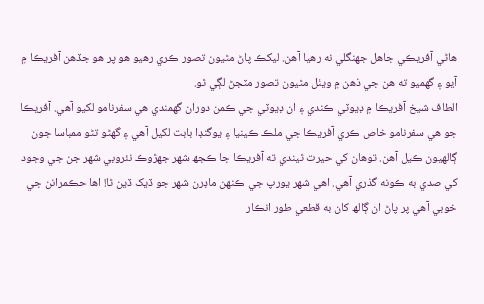ھاڻي آفريڪي جاھل جھنگلي نه رھيا آھن. ليکڪ پاڻ مٿيون تصور ڪري رھيو ھو پر ھو جڏھن آفريڪا ۾ آيو ۽ گھميو ته ھن جي ذھن ۾ ويٺل مٿيون تصور مٽجڻ لڳي ٿو.
الطاف شيخ آفريڪا ۾ ڊيوٽي ڪندي ۽ ان ڊيوٽي جي ڪمن دوران گھمندي ھي سفرنامو لکيو آهي. آفريڪا جو ھي سفرنامو خاص ڪري آفريڪا جي ملڪ ڪينيا ۽ يوگنڊا بابت لکيل آهي ۽ گھڻو تڻو ممباسا جون ڳالھيون ڪيل آھن. توھان کي حيرت ٿيندي ته آفريڪا جا ڪجھ شھر جھڙوڪ نئروبي شھر جن جي وجود کي صدي به ڪونه گذري آھي. اھي شھر يورپ جي ڪنھن ماڊرن شھر جو ڏيک ڏين ٿا! اھا حڪمرانن جي خوبي آهي پر پاڻ ان ڳالھ کان به قطعي طور انڪار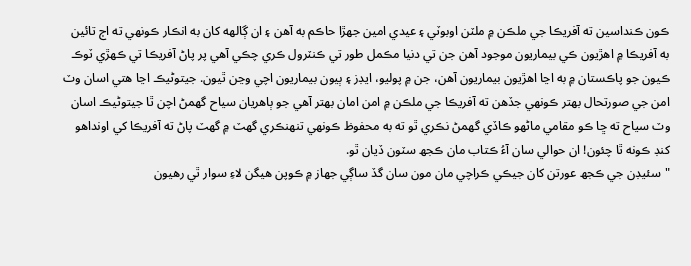ڪون ڪنداسين ته آفريڪا جي ملڪن ۾ ملٽن اوبوٽي ۽ عيدي امين جھڙا حاڪم به آھن ۽ ان ڳالهه کان به انڪار ڪونھي ته اڄ تائين به آفريڪا ۾ اھڙيون ڪي بيماريون موجود آهن جن تي دنيا مڪمل طور تي ڪنٽرول ڪري چڪي آهي پر پاڻ آفريڪا تي ڪھڙي ٽوڪ ڪيون جو پاڪستان ۾ به اڃا اھڙيون بيماريون آهن، جن ۾ پوليو، ايڊز ۽ ٻيون بيماريون اچي وڃن ٿيون. جيتوڻيڪ اڃا ھتي اسان وٽ امن جي صورتحال بھتر ڪونھي جڏهن ته آفريڪا جي ملڪن ۾ امن امان بھتر آهي جو ٻاھريان سياح گھمڻ اچن ٿا جيتوڻيڪ اسان وٽ سياح ته ڇا ڪو مقامي ماڻهو ڪاڏي گھمڻ نڪري ٿو ته به محفوظ ڪونھي تنھنڪري گھٽ ۾ گھٽ پاڻ ته آفريڪا کي اونداھو کنڊ ڪونه ٿا چئون! ان حوالي سان آءُ ڪتاب مان ڪجھ سٽون ڏيان ٿو.
"سئيڊن جي ڪجھ عورتن کان جيڪي ڪراچي مان مون سان گڏ ساڳي جھاز ۾ ڪوپن هيگن لاءِ سوار ٿي رھيون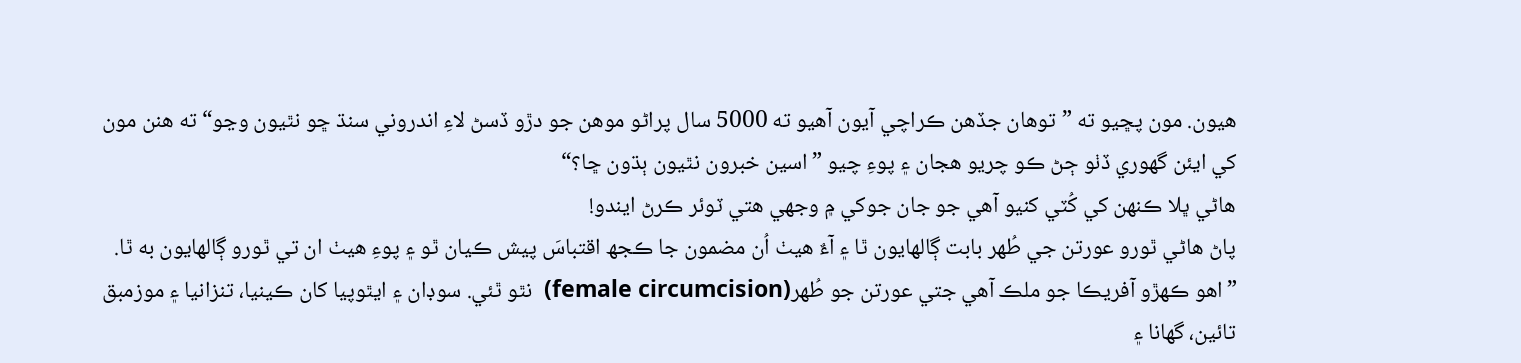ھيون. مون پڇيو ته ”توھان جڏهن ڪراچي آيون آھيو ته 5000 سال پراڻو موھن جو دڙو ڏسڻ لاءِ اندروني سنڌ ڇو نٿيون وڃو“ ته ھنن مون کي ايئن گھوري ڏٺو ڄڻ ڪو چريو ھجان ۽ پوءِ چيو ”اسين خبرون نٿيون ٻڌون ڇا؟“
ھاڻي ڀلا ڪنھن کي کُٽي کنيو آهي جو جان جوکي ۾ وجھي ھتي ٽوئر ڪرڻ ايندو!
پاڻ ھاڻي ٿورو عورتن جي طُھر بابت ڳالھايون ٿا ۽ آءٌ ھيٺ اُن مضمون جا ڪجھ اقتباسَ پيش ڪيان ٿو ۽ پوءِ ھيٺ ان تي ٿورو ڳالھايون به ٿا.
”اھو ڪھڙو آفريڪا جو ملڪ آهي جتي عورتن جو طُھر(female circumcision)  نٿو ٿئي. سوڊان ۽ ايٿوپيا کان ڪينيا، تنزانيا ۽ موزمبق تائين، گھانا ۽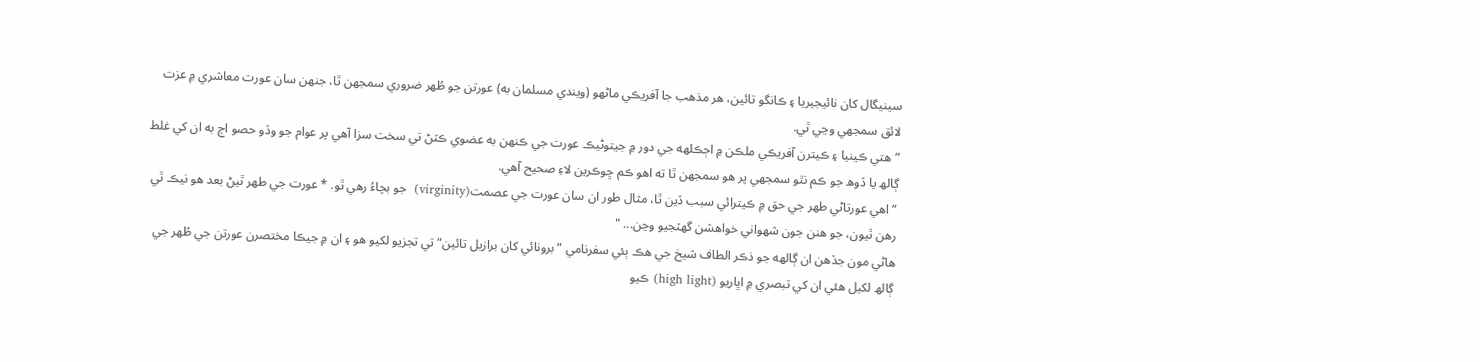سينيگال کان نائيجيريا ۽ ڪانگو تائين، ھر مذهب جا آفريڪي ماڻهو (ويندي مسلمان به) عورتن جو طُھر ضروري سمجھن ٿا، جنهن سان عورت معاشري ۾ عزت لائق سمجھي وڃي ٿي.
”ھتي ڪينيا ۽ ڪيترن آفريڪي ملڪن ۾ اڄڪلهه جي دور ۾ جيتوڻيڪ عورت جي ڪنھن به عضوي ڪٽڻ تي سخت سزا آهي پر عوام جو وڏو حصو اڄ به ان کي غلط ڳالھ يا ڏوھ جو ڪم نٿو سمجھي پر ھو سمجھن ٿا ته اھو ڪم ڇوڪرين لاءِ صحيح آهي.
”اھي عورتاڻي طھر جي حق ۾ ڪيترائي سبب ڏين ٿا، مثال طور ان سان عورت جي عصمت(virginity)  جو بچاءُ رھي ٿو. * عورت جي طھر ٿيڻ بعد ھو نيڪ ٿي رھن ٿيون، جو ھنن جون شھواني خواھشن گھٽجيو وڃن... "
ھاڻي مون جڏهن ان ڳالهه جو ذڪر الطاف شيخ جي ھڪ ٻئي سفرنامي ”برونائي کان برازيل تائين“ تي تجزيو لکيو ھو ۽ ان ۾ جيڪا مختصرن عورتن جي طُھر جي ڳالھ لکيل ھئي ان کي تبصري ۾ اڀاريو (high light) ڪيو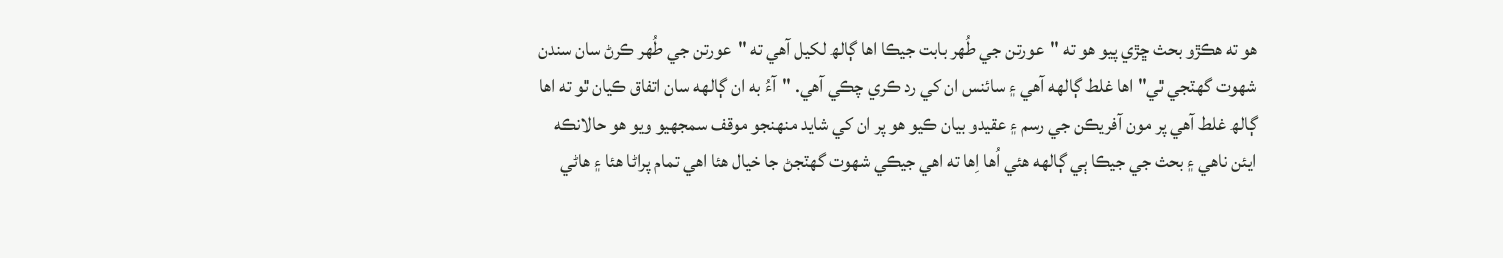ھو ته ھڪڙو بحث ڇڙي پيو ھو ته "عورتن جي طُھر بابت جيڪا اھا ڳالھ لکيل آهي ته "عورتن جي طُھر ڪرڻ سان سندن شھوت گھٽجي ٿي" اھا غلط ڳالهه آهي ۽ سائنس ان کي رد ڪري چڪي آهي. "آءُ به ان ڳالهه سان اتفاق ڪيان ٿو ته اھا ڳالھ غلط آهي پر مون آفريڪن جي رسم ۽ عقيدو بيان ڪيو ھو پر ان کي شايد منھنجو موقف سمجھيو ويو هو حالانڪه ايئن ناھي ۽ بحث جي جيڪا ٻي ڳالهه ھئي اُھا اِھا ته اھي جيڪي شھوت گھٽجڻ جا خيال ھئا اھي تمام پراڻا ھئا ۽ ھاڻي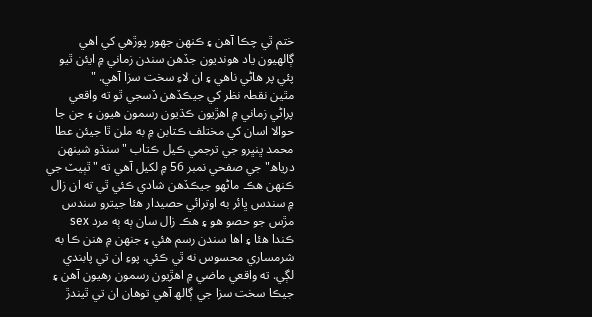ختم ٿي چڪا آهن ۽ ڪنھن جھور پوڙھي کي اھي ڳالھيون ياد ھونديون جڏهن سندن زماني ۾ ايئن ٿيو پئي پر ھاڻي ناھي ۽ ان لاءِ سخت سزا آھي. "
مٿين نقطہ نظر کي جيڪڏهن ڏسجي ٿو ته واقعي پراڻي زماني ۾ اھڙيون ڪڌيون رسمون ھيون ۽ جن جا حوالا اسان کي مختلف ڪتابن ۾ به ملن ٿا جيئن عطا محمد ڀنڀرو جي ترجمي ڪيل ڪتاب "سنڌو شينھن درياھ" جي صفحي نمبر 56 ۾ لکيل آهي ته "ٿٻيٽ جي ڪنھن ھڪ ماڻھو جيڪڏھن شادي ڪئي ٿي ته ان زال ۾ سندس ڀائر به اوترائي حصيدار ھئا جيترو سندس مڙس جو حصو ھو ۽ ھڪ زال سان ٻه ٻه مرد sex ڪندا ھئا ۽ اھا سندن رسم ھئي ۽ جنھن ۾ ھنن ڪا به شرمساري محسوس نه ٿي ڪئي. پوءِ ان تي پابندي لڳي. ته واقعي ماضي ۾ اھڙيون رسمون رھيون آھن ۽ جيڪا سخت سزا جي ڳالھ آھي توھان ان تي ٿيندڙ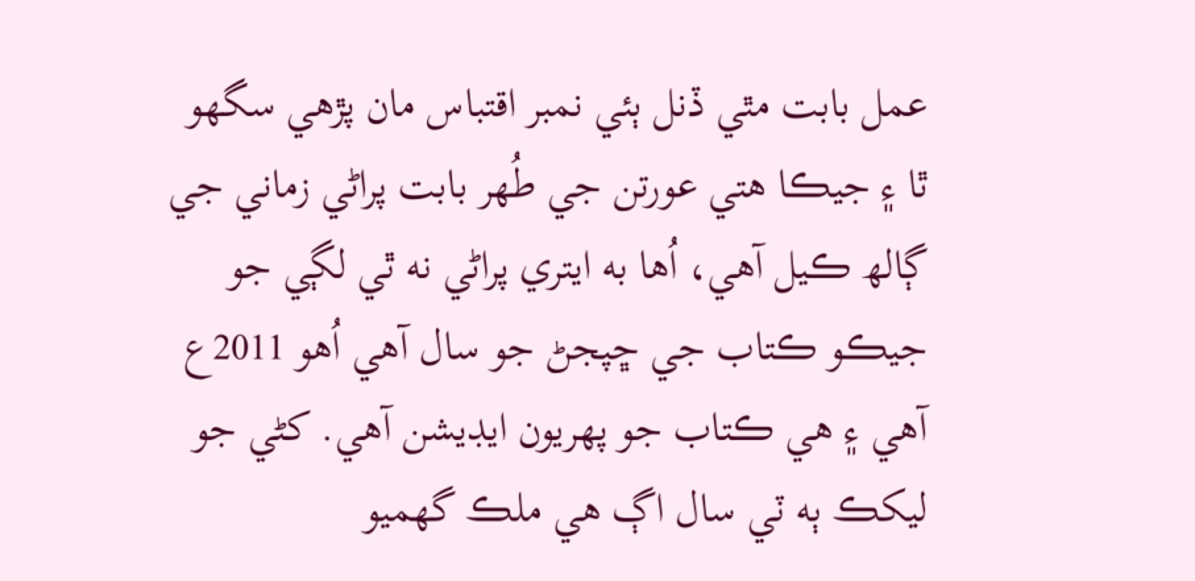عمل بابت مٿي ڏنل ٻئي نمبر اقتباس مان پڙھي سگھو ٿا ۽ جيڪا ھتي عورتن جي طُھر بابت پراڻي زماني جي ڳالھ ڪيل آهي، اُھا به ايتري پراڻي نه ٿي لڳي جو جيڪو ڪتاب جي ڇپجڻ جو سال آھي اُھو 2011ع آهي ۽ ھي ڪتاب جو پھريون ايڊيشن آھي. کڻي جو ليکڪ ٻه ٽي سال اڳ ھي ملڪ گھميو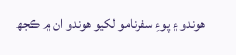ھوندو ۽ پوءِ سفرنامو لکيو ھوندو ان ۾ ڪجھ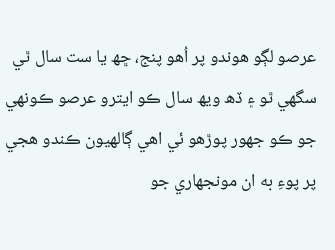عرصو لڳو ھوندو پر اُھو پنج، ڇھ يا ست سال ٿي سگھي ٿو ۽ ڏھ ويھ سال ڪو ايترو عرصو ڪونھي جو ڪو جھور پوڙھو ئي اھي ڳالھيون ڪندو ھجي پر پوءِ به ان مونجھاري جو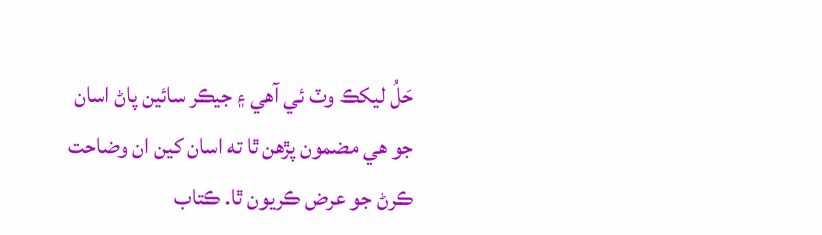حَلُ ليکڪ وٽ ئي آهي ۽ جيڪر سائين پاڻ اسان جو ھي مضمون پڙھن ٿا ته اسان کين ان وضاحت ڪرڻ جو عرض ڪريون ٿا. ڪتاب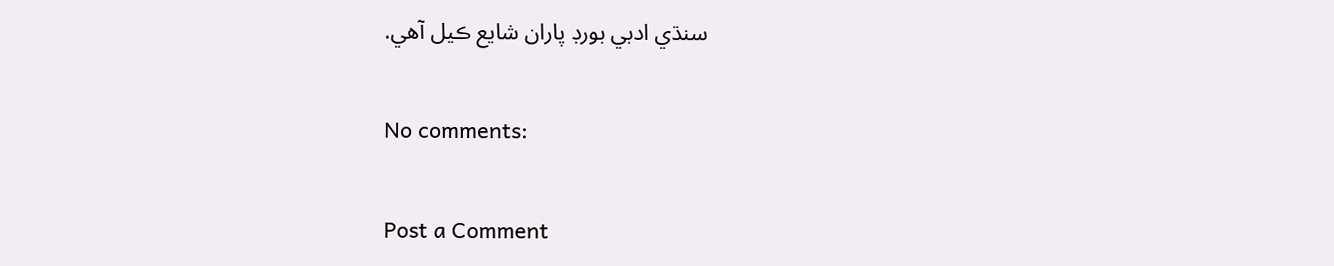سنڌي ادبي بورڊ پاران شايع ڪيل آهي.

No comments:

Post a Comment